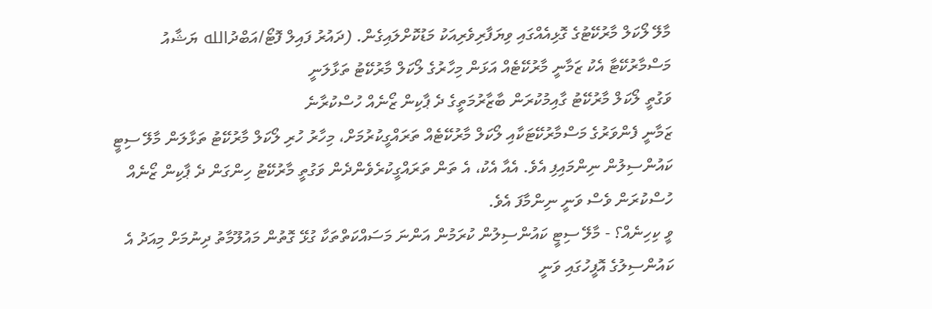މާލޭ ލޯކަލް މާރުކޭޓުގެ ގޮޅިއެއްގައި ވިޔަފާރިވެރިއަކު މަޑުކޮށްލައިގެން. (ދައުރު ފައިލް ފޮޓޯ/އަބްދުالله ޔަޝާއު
މަސްމާރުކޭޓާ އެކު ޒަމާނީ މާރުކޭޓެއް އަޅަން މިހާރުގެ ލޯކަލް މާރުކޭޓު ތަޅާލަނީ
ވަގުތީ ލޯކަލް މާރުކޭޓު ގާއިމުކުރަން ބާޒާރުމަތީގެ ދެ ޕާކިން ޒޯނެއް ހުސްކުރާނެ
ޒަމާނީ ފެންވަރުގެ މަސްމާރުކޭޓަކާއި ލޯކަލް މާރުކޭޓެއް ތަރައްގީކުރުމަށް، މިހާރު ހުރި ލޯކަލް މާރުކޭޓު ތަޅާލަން މާލޭ ސިޓީ ކައުންސިލުން ނިންމައިފި އެވެ. އެއާ އެކު، އެ ތަން ތަރައްގީކުރެވެންދެން ވަގުތީ މާރުކޭޓު ހިންގަން ދެ ޕާކިން ޒޯނެއް ހުސްކުރަން ވެސް ވަނީ ނިންމާފަ އެވެ.
ވީ ކިހިނެއް؟ - މާލޭ ސިޓީ ކައުންސިލުން ކުރަމުން އަންނަ މަސައްކަތްތަކާ ގުޅޭ ގޮތުން މައުލޫމާތު ދިނުމަށް މިއަދު އެ ކައުންސިލުގެ އޮފީހުގައި ވަނީ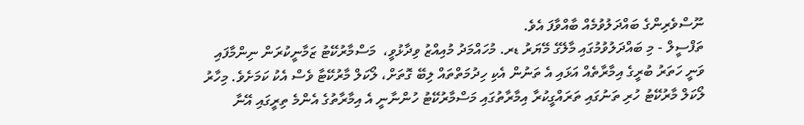ނޫސްވެރިންގެ ބައްދަލުވުމެއް ބާއްވާފަ އެވެ.
ތަފްސީލް - މި ބައްދަލުވުމުގައި މާލޭގެ މޭޔަރު ޑރ. މުހައްމަދު މުއިއްޒު ވިދާޅުވީ،  މަސްމާރުކޭޓު ޒަމާނީކުރަން ނިންމާފައި ވަނީ ހަތަރު ބުރީގެ އިމާރާތެއް އަޅައި އެ ތަނުން އެކި ހިދުމަތްތައް ލިބޭ ގޮތަށް، ލޯކަލް މާރުކޭޓާ ވެސް އެކު ކަމަށެވެ. މިހާރު ލޯކަލް މާރުކޭޓު ހުރި ތަނުގައި ތަރައްގީކުރާ އިމާރާތުގައި މަސްމާރުކޭޓު ހުންނާނީ އެ އިމާރާތުގެ އެންމެ ތިރީގައި އޭނާ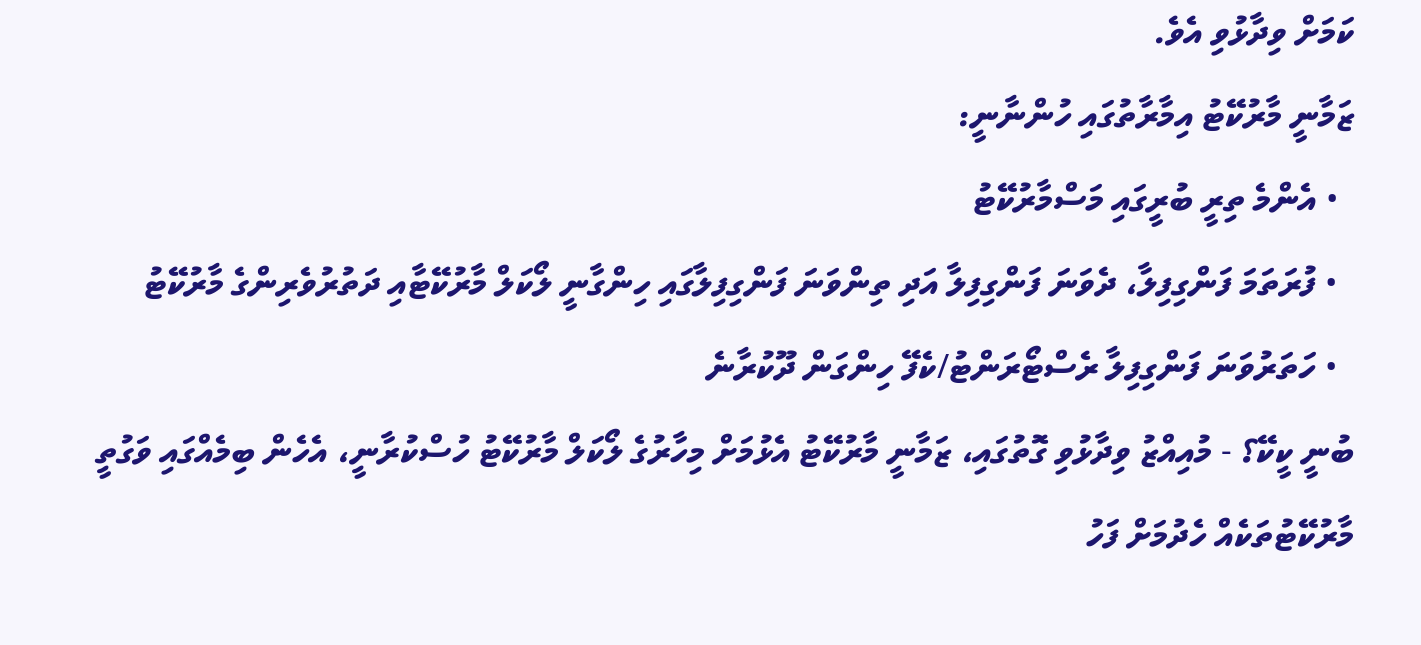ކަމަށް ވިދާޅުވި އެވެ.
ޒަމާނީ މާރުކޭޓު އިމާރާތުގައި ހުންނާނީ:
  • އެންމެ ތިރީ ބުރީގައި މަސްމާރުކޭޓު
  • ފުރަތަމަ ފަންގިފިލާ، ދެވަނަ ފަންގިފިލާ އަދި ތިންވަނަ ފަންގިފިލާގައި ހިންގާނީ ލޯކަލް މާރުކޭޓާއި ދަތުރުވެރިންގެ މާރުކޭޓު
  • ހަތަރުވަނަ ފަންގިފިލާ ރެސްޓޯރަންޓު/ކެފޭ ހިންގަން ދޫކުރާނެ
ބުނީ ކީކޭ؟ - މުއިއްޒު ވިދާޅުވި ގޮތުގައި، ޒަމާނީ މާރުކޭޓު އެޅުމަށް މިހާރުގެ ލޯކަލް މާރުކޭޓު ހުސްކުރާނީ، އެހެން ބިމެއްގައި ވަގުތީ މާރުކޭޓުތަކެއް ހެދުމަށް ފަހު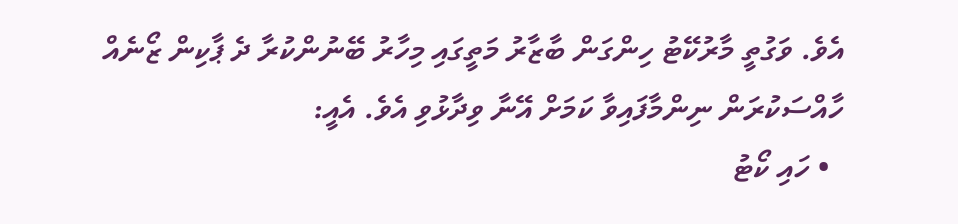އެވެ. ވަގުތީ މާރުކޭޓު ހިންގަން ބާޒާރު މަތީގައި މިހާރު ބޭނުންކުރާ ދެ ޕާކިން ޒޯނެއް ހާއްސަކުރަން ނިންމާފައިވާ ކަމަށް އޭނާ ވިދާޅުވި އެވެ. އެއީ:
  • ހައި ކޯޓު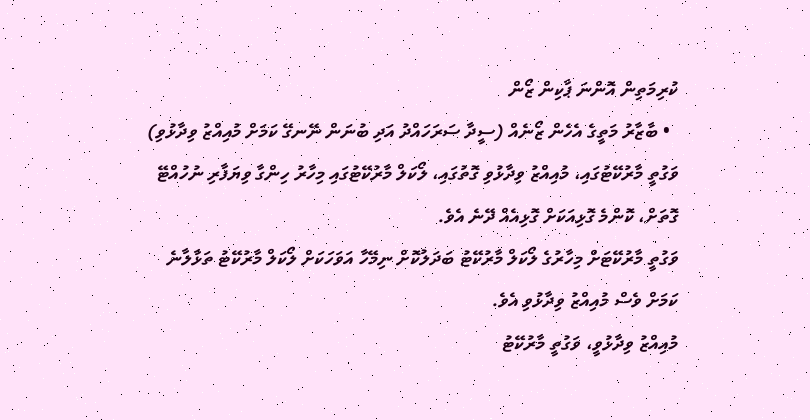ކުރިމަތިން އޮންނަ ޕާކިން ޒޯން
  • ބާޒާރު މަތީގެ އެހެން ޒޯނެއް (ސީދާ ސަރަހައްދު އަދި ބުނަން ނޭނގޭ ކަމަށް މުއިއްޒު ވިދާޅުވި)
ވަގުތީ މާރުކޭޓުގައި، މުއިއްޒު ވިދާޅުވި ގޮތުގައި، ލޯކަލް މާރުކޭޓުގައި މިހާރު ހިންގާ ވިޔަފާރި ނުހުއްޓޭ ގޮތަށް، ކޮންމެ ގޮޅިއަކަށް ގޮޅިއެއް ދޭނެ އެވެ.
ވަގުތީ މާރުކޭޓަށް މިހާރުގެ ލޯކަލް މާރުކޭޓު ބަދަލުކޮށް ނިމޭހާ އަވަހަކަށް ލޯކަލް މާރުކޭޓު ތަޅާލާނެ ކަމަށް ވެސް މުއިއްޒު ވިދާޅުވި އެވެ.
މުއިއްޒު ވިދާޅުވީ، ވަގުތީ މާރުކޭޓު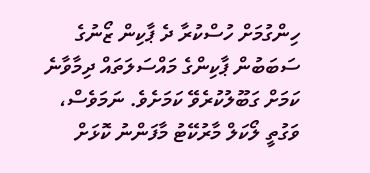ހިންގުމަށް ހުސްކުރާ ދެ ޕާކިން ޒޯނުގެ ސަބަބުން ޕާކިންގެ މައްސަލަތައް ދިމާވާނެ ކަމަށް ގަބޫލުކުރެވޭ ކަމަށެވެ. ނަމަވެސް، ވަގުތީ ލޯކަލް މާރުކޭޓު މާފަންނު ކޮޅަށް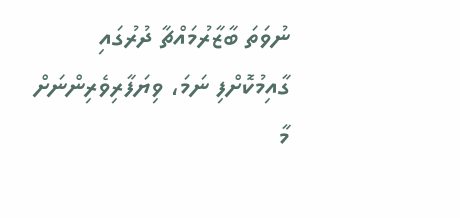ނުވަތަ ބާޒާރުމައްޗާ ދުރުގައި ގާއިމުކޮށްފި ނަމަ، ވިޔަފާރިވެރިންނަށް މާ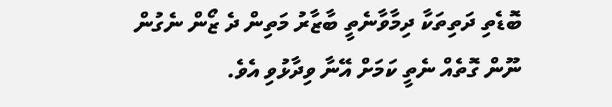ބޮޑެތި ދަތިތަކާ ދިމާވާނެތީ ބާޒާރު މަތިން ދެ ޒޯން ނެގުން ނޫން ގޮތެއް ނެތީ ކަމަށް އޭނާ ވިދާޅުވި އެވެ.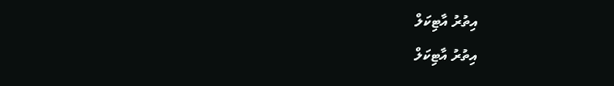އިތުރު އާޓިކަލް
އިތުރު އާޓިކަލް